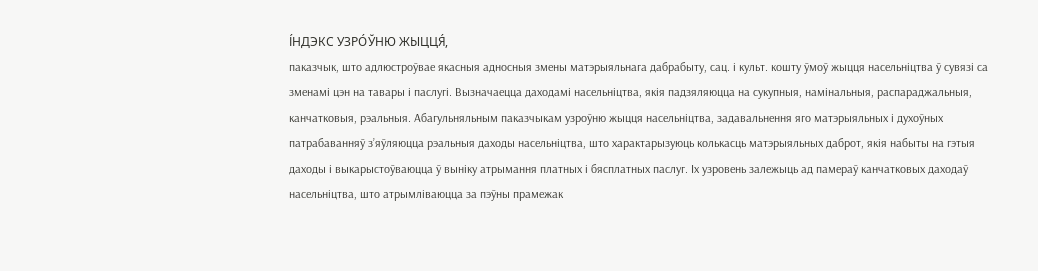І́НДЭКС УЗРО́ЎНЮ ЖЫЦЦЯ́,
паказчык, што адлюстроўвае якасныя адносныя змены матэрыяльнага дабрабыту, сац. і культ. кошту ўмоў жыцця насельніцтва ў сувязі са зменамі цэн на тавары і паслугі. Вызначаецца даходамі насельніцтва, якія падзяляюцца на сукупныя, намінальныя, распараджальныя, канчатковыя, рэальныя. Абагульняльным паказчыкам узроўню жыцця насельніцтва, задавальнення яго матэрыяльных і духоўных патрабаванняў з’яўляюцца рэальныя даходы насельніцтва, што характарызуюць колькасць матэрыяльных даброт, якія набыты на гэтыя даходы і выкарыстоўваюцца ў выніку атрымання платных і бясплатных паслуг. Іх узровень залежыць ад памераў канчатковых даходаў насельніцтва, што атрымліваюцца за пэўны прамежак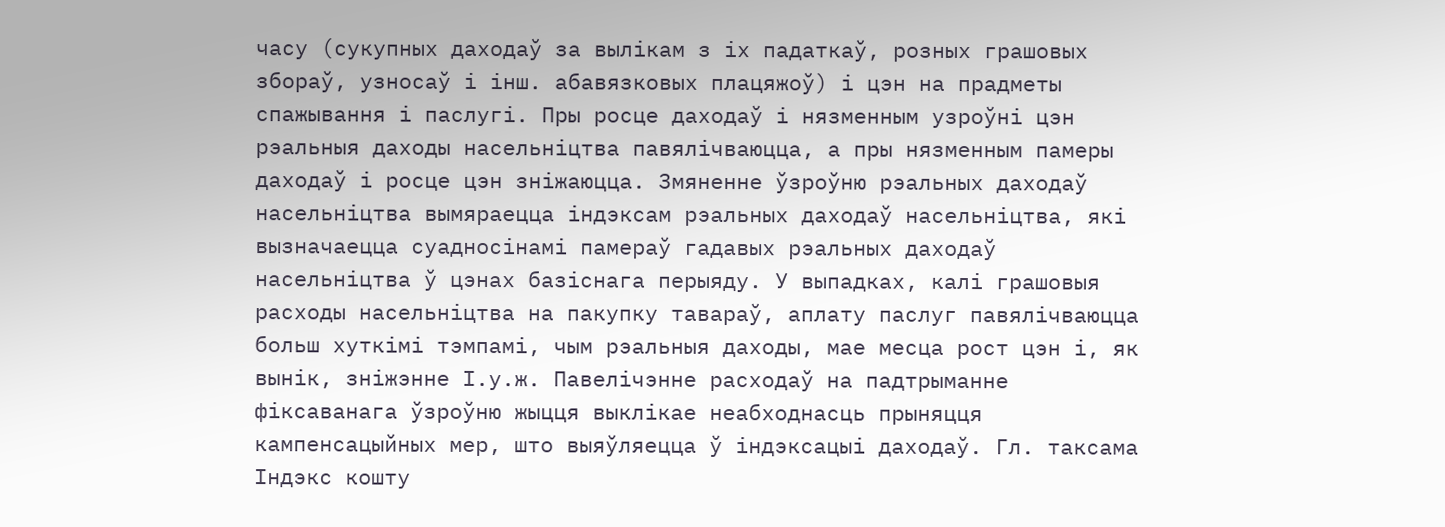часу (сукупных даходаў за вылікам з іх падаткаў, розных грашовых збораў, узносаў і інш. абавязковых плацяжоў) і цэн на прадметы спажывання і паслугі. Пры росце даходаў і нязменным узроўні цэн рэальныя даходы насельніцтва павялічваюцца, а пры нязменным памеры даходаў і росце цэн зніжаюцца. Змяненне ўзроўню рэальных даходаў насельніцтва вымяраецца індэксам рэальных даходаў насельніцтва, які вызначаецца суадносінамі памераў гадавых рэальных даходаў насельніцтва ў цэнах базіснага перыяду. У выпадках, калі грашовыя расходы насельніцтва на пакупку тавараў, аплату паслуг павялічваюцца больш хуткімі тэмпамі, чым рэальныя даходы, мае месца рост цэн і, як вынік, зніжэнне І.у.ж. Павелічэнне расходаў на падтрыманне фіксаванага ўзроўню жыцця выклікае неабходнасць прыняцця кампенсацыйных мер, што выяўляецца ў індэксацыі даходаў. Гл. таксама Індэкс кошту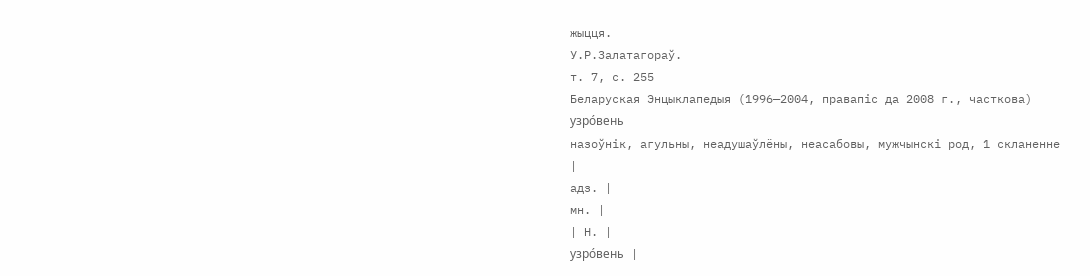жыцця.
У.Р.Залатагораў.
т. 7, с. 255
Беларуская Энцыклапедыя (1996—2004, правапіс да 2008 г., часткова)
узро́вень
назоўнік, агульны, неадушаўлёны, неасабовы, мужчынскі род, 1 скланенне
|
адз. |
мн. |
| Н. |
узро́вень |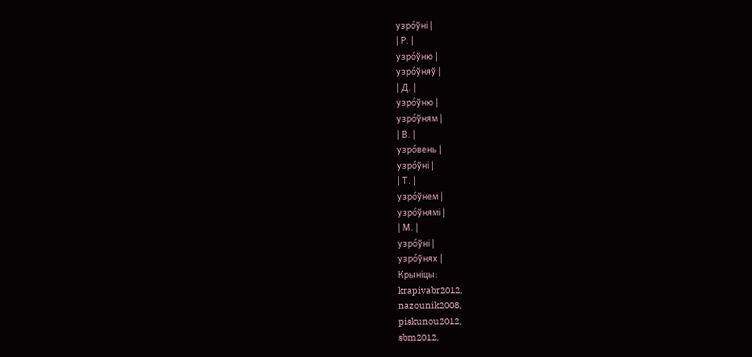узро́ўні |
| Р. |
узро́ўню |
узро́ўняў |
| Д. |
узро́ўню |
узро́ўням |
| В. |
узро́вень |
узро́ўні |
| Т. |
узро́ўнем |
узро́ўнямі |
| М. |
узро́ўні |
узро́ўнях |
Крыніцы:
krapivabr2012,
nazounik2008,
piskunou2012,
sbm2012,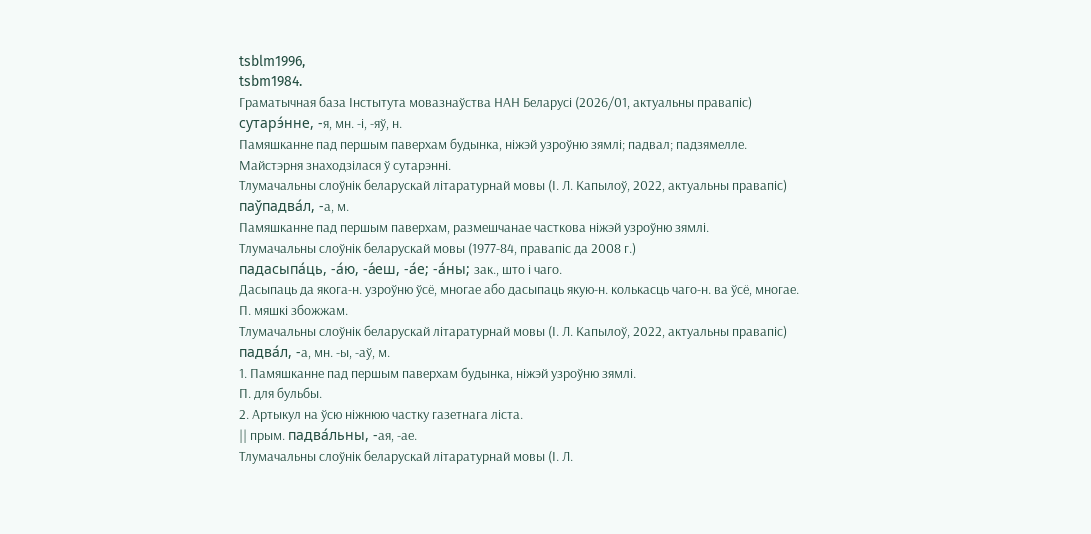tsblm1996,
tsbm1984.
Граматычная база Інстытута мовазнаўства НАН Беларусі (2026/01, актуальны правапіс)
сутарэ́нне, -я, мн. -і, -яў, н.
Памяшканне пад першым паверхам будынка, ніжэй узроўню зямлі; падвал; падзямелле.
Майстэрня знаходзілася ў сутарэнні.
Тлумачальны слоўнік беларускай літаратурнай мовы (І. Л. Капылоў, 2022, актуальны правапіс)
паўпадва́л, ‑а, м.
Памяшканне пад першым паверхам, размешчанае часткова ніжэй узроўню зямлі.
Тлумачальны слоўнік беларускай мовы (1977-84, правапіс да 2008 г.)
падасыпа́ць, -а́ю, -а́еш, -а́е; -а́ны; зак., што і чаго.
Дасыпаць да якога-н. узроўню ўсё, многае або дасыпаць якую-н. колькасць чаго-н. ва ўсё, многае.
П. мяшкі збожжам.
Тлумачальны слоўнік беларускай літаратурнай мовы (І. Л. Капылоў, 2022, актуальны правапіс)
падва́л, -а, мн. -ы, -аў, м.
1. Памяшканне пад першым паверхам будынка, ніжэй узроўню зямлі.
П. для бульбы.
2. Артыкул на ўсю ніжнюю частку газетнага ліста.
|| прым. падва́льны, -ая, -ае.
Тлумачальны слоўнік беларускай літаратурнай мовы (І. Л.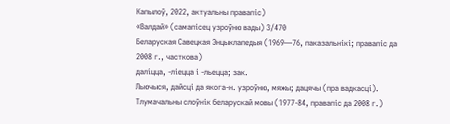Капылоў, 2022, актуальны правапіс)
«Валдай» (самапісец узроўню вады) 3/470
Беларуская Савецкая Энцыклапедыя (1969—76, паказальнікі; правапіс да 2008 г., часткова)
далі́цца, ‑ліецца і ‑льецца; зак.
Льючыся, дайсці да якога‑н. узроўню, мяжы; дацячы (пра вадкасці).
Тлумачальны слоўнік беларускай мовы (1977-84, правапіс да 2008 г.)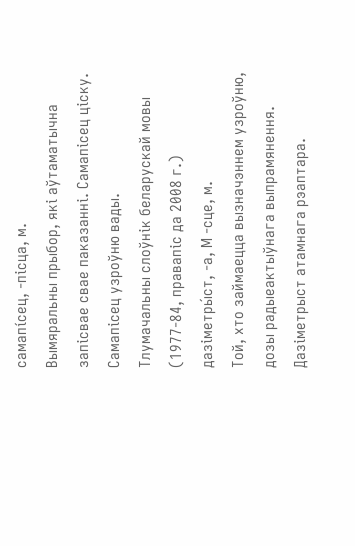самапі́сец, ‑пісца, м.
Вымяральны прыбор, які аўтаматычна запісвае свае паказанні. Самапісец ціску. Самапісец узроўню вады.
Тлумачальны слоўнік беларускай мовы (1977-84, правапіс да 2008 г.)
дазіметры́ст, ‑а, М ‑сце, м.
Той, хто займаецца вызначэннем узроўню, дозы радыеактыўнага выпрамянення. Дазіметрыст атамнага рэаптара.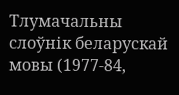Тлумачальны слоўнік беларускай мовы (1977-84,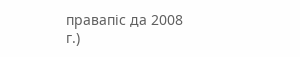правапіс да 2008 г.)